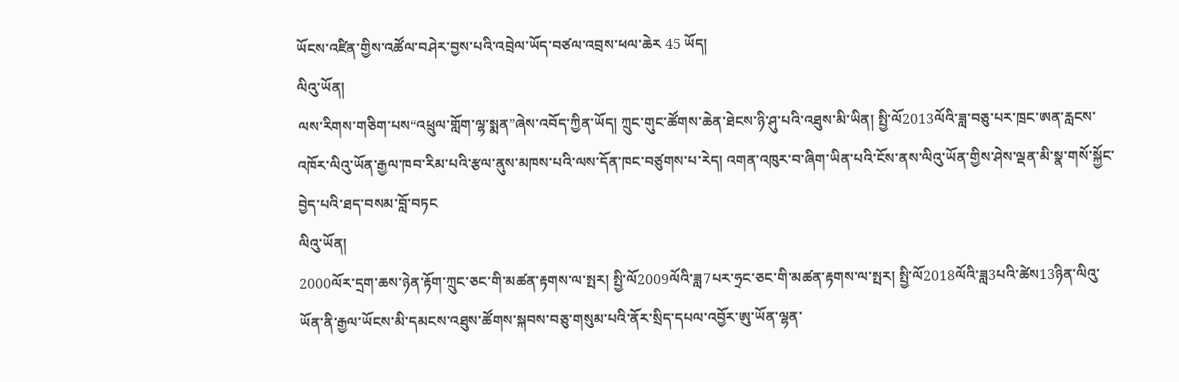ཡོངས་འཛིན་གྱིས་འཚོལ་བཤེར་བྱས་པའི་འབྲེལ་ཡོད་བཙལ་འབྲས་ཕལ་ཆེར 45 ཡོད།
ལིའུ་ཡོན།
ལས་རིགས་གཅིག་པས“འཕྲུལ་གློག་ལྷ་སྨན”ཞེས་འབོད་ཀྱིན་ཡོད། ཀྲུང་གུང་ཚོགས་ཆེན་ཐེངས་ཉི་ཤུ་པའི་འཐུས་མི་ཡིན། སྤྱི་ལོ2013ལོའི་ཟླ་བཅུ་པར་ཁྲང་ཨན་རླངས་འཁོར་ལིའུ་ཡོན་རྒྱལ་ཁབ་རིམ་པའི་རྩལ་ནུས་མཁས་པའི་ལས་དོན་ཁང་བཙུགས་པ་རེད། འགན་འཁུར་བ་ཞིག་ཡིན་པའི་ངོས་ནས་ལིའུ་ཡོན་གྱིས་ཤེས་ལྡན་མི་སྣ་གསོ་སྐྱོང་བྱེད་པའི་ཐད་བསམ་བློ་བཏང
ལིའུ་ཡོན།
2000ལོར་དྲག་ཆས་ཉེན་རྟོག་ཀྲུང་ཅང་གི་མཚན་རྟགས་ལ་སྤར། སྤྱི་ལོ2009ལོའི་ཟླ7པར་ཧྲང་ཅང་གི་མཚན་རྟགས་ལ་སྤར། སྤྱི་ལོ2018ལོའི་ཟླ3པའི་ཚེས13ཉིན་ལིའུ་ཡོན་ནི་རྒྱལ་ཡོངས་མི་དམངས་འཐུས་ཚོགས་སྐབས་བཅུ་གསུམ་པའི་ནོར་སྲིད་དཔལ་འབྱོར་ཨུ་ཡོན་ལྷན་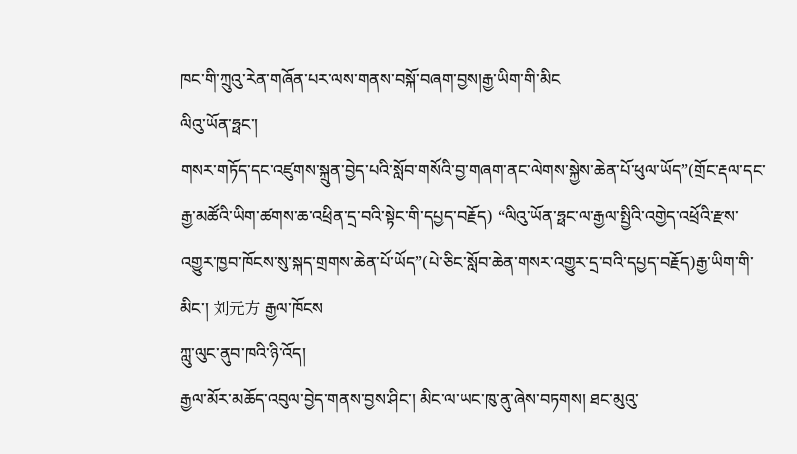ཁང་གི་ཀྲུའུ་རེན་གཞོན་པར་ལས་གནས་བསྐོ་བཞག་བྱས།རྒྱ་ཡིག་གི་མིང
ལིའུ་ཡོན་ཧྥང་།
གསར་གཏོད་དང་འཛུགས་སྐྲུན་བྱེད་པའི་སློབ་གསོའི་བྱ་གཞག་ནང་ལེགས་སྐྱེས་ཆེན་པོ་ཕུལ་ཡོད”(གྲོང་རྡལ་དང་རྒྱ་མཚོའི་ཡིག་ཚགས་ཆ་འཕྲིན་དྲ་བའི་སྟེང་གི་དཔྱད་བརྗོད) “ལིའུ་ཡོན་ཧྥང་ལ་རྒྱལ་སྤྱིའི་འགྱེད་འཕྲོའི་རྫས་འགྱུར་ཁྱབ་ཁོངས་སུ་སྐད་གྲགས་ཆེན་པོ་ཡོད”(པེ་ཅིང་སློབ་ཆེན་གསར་འགྱུར་དྲ་བའི་དཔྱད་བརྗོད)རྒྱ་ཡིག་གི་མིང་། 刘元方 རྒྱལ་ཁོངས
ཀླུ་ལུང་ནུབ་ཁའི་ཉི་འོད།
རྒྱལ་མོར་མཆོད་འབུལ་བྱེད་གནས་བྱས་ཤིང་། མིང་ལ་ཡང་ཁུ་ནུ་ཞེས་བཏགས། ཐང་མུའུ་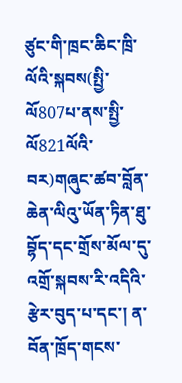ཙུང་གི་ཁྲང་ཆིང་ཁྲི་ལོའི་སྐབས(སྤྱི་ལོ807པ་ནས་སྤྱི་ལོ821ལོའི་བར)གཞུང་ཚབ་བློན་ཆེན་ལིའུ་ཡོན་ཏིན་ཐུ་བྷོད་དང་གྲོས་མོལ་དུ་འགྲོ་སྐབས་རི་འདིའི་རྩེར་བུད་པ་དང་། ན་བོན་ཁྲོད་གངས་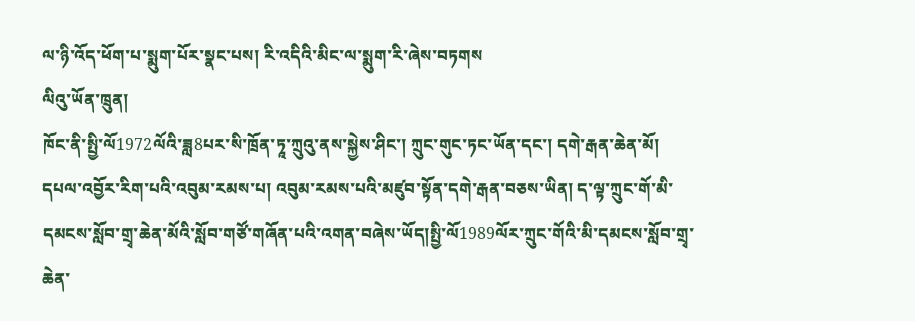ལ་ཉི་འོད་ཕོག་པ་སྨུག་པོར་སྣང་པས། རི་འདིའི་མིང་ལ་སྨུག་རི་ཞེས་བཏགས
ལིའུ་ཡོན་ཁྲུན།
ཁོང་ནི་སྤྱི་ལོ1972ལོའི་ཟླ8པར་སི་ཁྲོན་ཏཱ་ཀྲུའུ་ནས་སྐྱེས་ཤིང་། ཀྲུང་གུང་ཏང་ཡོན་དང་། དགེ་རྒན་ཆེན་མོ། དཔལ་འབྱོར་རིག་པའི་འབུམ་རམས་པ། འབུམ་རམས་པའི་མཛུབ་སྟོན་དགེ་རྒན་བཅས་ཡིན། ད་ལྟ་ཀྲུང་གོ་མི་དམངས་སློབ་གྲྭ་ཆེན་མོའི་སློབ་གཙོ་གཞོན་པའི་འགན་བཞེས་ཡོད།སྤྱི་ལོ1989ལོར་ཀྲུང་གོའི་མི་དམངས་སློབ་གྲྭ་ཆེན་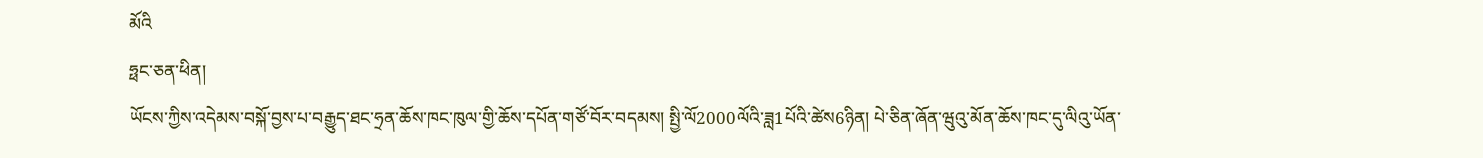མོའི
ཧྥང་ཅན་ཕིན།
ཡོངས་ཀྱིས་འདེམས་བསྐོ་བྱས་པ་བརྒྱུད་ཐང་ཧྲན་ཆོས་ཁང་ཁུལ་གྱི་ཆོས་དཔོན་གཙོ་བོར་བདམས། སྤྱི་ལོ2000ལོའི་ཟླ1པོའི་ཚེས6ཉིན། པེ་ཅིན་ཞོན་ཝུའུ་མོན་ཆོས་ཁང་དུ་ལིའུ་ཡོན་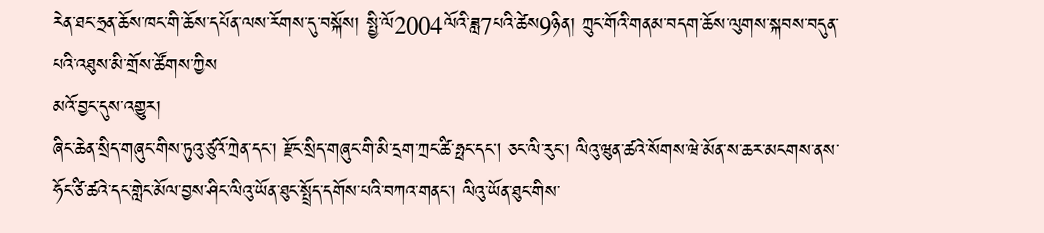རེན་ཐང་ཧྲན་ཆོས་ཁང་གི་ཆོས་དཔོན་ལས་རོགས་དུ་བསྐོས། སྤྱི་ལོ2004ལོའི་ཟླ7པའི་ཚེས9ཉིན། ཀྲུང་གོའི་གནམ་བདག་ཆོས་ལུགས་སྐབས་བདུན་པའི་འཐུས་མི་གྲོས་ཚོགས་ཀྱིས
མའོ་བྱང་དུས་འགྱུར།
ཞིང་ཆེན་སྲིད་གཞུང་གིས་ཏུའུ་ཙུའོ་ཀྲེན་དང་། རྫོང་སྲིད་གཞུང་གི་མི་དྲག་ཀྲང་ཚི་ཧྥང་དང། ཅང་ལི་རུང་། ལིའུ་ཝུན་ཚའེ་སོགས་ཝེ་མོན་ས་ཆར་མངགས་ནས་ཧོང་ཙི་ཚའེ་དང་གླེང་མོལ་བྱས་ཤིང་ལིའུ་ཡོན་ཐུང་སྤྲོད་དགོས་པའི་བཀའ་གནང་། ལིའུ་ཡོན་ཐུང་གིས་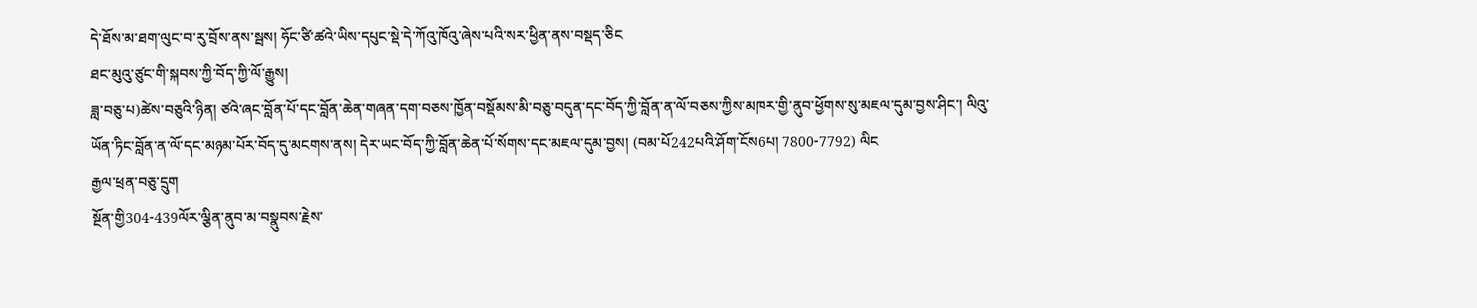དེ་ཐོས་མ་ཐག་ལུང་བ་རུ་བྲོས་ནས་སྦས། ཧོང་ཙི་ཚའེ་ཡིས་དཔུང་སྡེ་དེ་ཀོའུ་ཁོའུ་ཞེས་པའི་སར་ཕྱིན་ནས་བསྡད་ཅིང
ཐང་མུའུ་ཙུང་གི་སྐབས་ཀྱི་བོད་ཀྱི་ལོ་རྒྱུས།
ཟླ་བཅུ་པ)ཚེས་བཅུའི་ཉིན། ཙའེ་ཞང་བློན་པོ་དང་བློན་ཆེན་གཞན་དག་བཅས་ཁྱོན་བསྡོམས་མི་བཅུ་བདུན་དང་བོད་ཀྱི་བློན་ན་ལོ་བཅས་ཀྱིས་མཁར་གྱི་ནུབ་ཕྱོགས་སུ་མཇལ་དུམ་བྱས་ཤིང་། ལིའུ་ཡོན་ཏིང་བློན་ན་ལོ་དང་མཉམ་པོར་བོད་དུ་མངགས་ནས། དེར་ཡང་བོད་ཀྱི་བློན་ཆེན་པོ་སོགས་དང་མཇལ་དུམ་བྱས། (བམ་པོ242པའི་ཤོག་ངོས6པ། 7800-7792) ལིང
རྒྱལ་ཕྲན་བཅུ་དྲུག
སྔོན་གྱི304-439ལོར་ལྕིན་ནུབ་མ་བསྣུབས་རྗེས་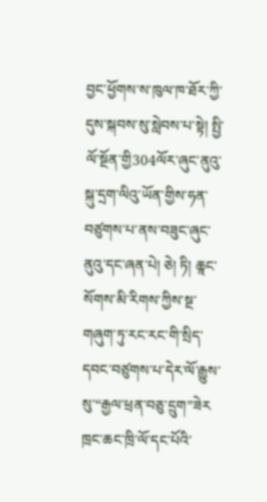བྱང་ཕྱོགས་ས་ཁུལ་ཁ་ཐོར་ཀྱི་དུས་སྐབས་སུ་སླེབས་པ་སྟེ། སྤྱི་ལོ་སྔོན་གྱི304ལོར་ཞུང་ནུའུ་སྐུ་དྲག་ལིའུ་ཡོན་གྱིས་ཧན་བཙུགས་པ་ནས་བཟུང་ཞུང་ནུའུ་དང་ཞན་པེ། ཅེ། ཏི། ཆཱང་སོགས་མི་རིགས་ཀྱིས་སྔ་གཞུག་ཏུ་རང་རང་གི་སྲིད་དབང་བཙུགས་པ་དེར་ལོ་རྒྱུས་སུ་“རྒྱལ་ཕྲན་བཅུ་དྲུག”ཟེར
ཁྲང་ཆང་ཁྲི་ལོ་དང་པོའི་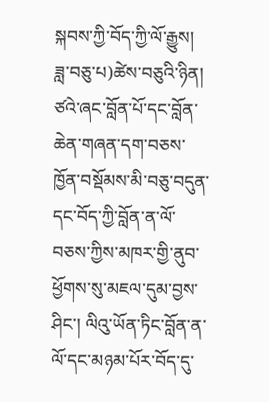སྐབས་ཀྱི་བོད་ཀྱི་ལོ་རྒྱུས།
ཟླ་བཅུ་པ)ཚེས་བཅུའི་ཉིན། ཙའེ་ཞང་བློན་པོ་དང་བློན་ཆེན་གཞན་དག་བཅས་ཁྱོན་བསྡོམས་མི་བཅུ་བདུན་དང་བོད་ཀྱི་བློན་ན་ལོ་བཅས་ཀྱིས་མཁར་གྱི་ནུབ་ཕྱོགས་སུ་མཇལ་དུམ་བྱས་ཤིང་། ལིའུ་ཡོན་ཏིང་བློན་ན་ལོ་དང་མཉམ་པོར་བོད་དུ་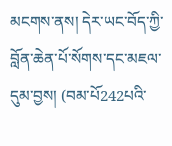མངགས་ནས། དེར་ཡང་བོད་ཀྱི་བློན་ཆེན་པོ་སོགས་དང་མཇལ་དུམ་བྱས། (བམ་པོ242པའི་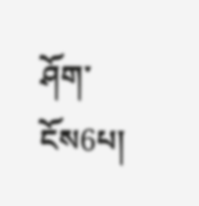ཤོག་ངོས6པ།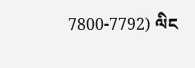7800-7792) ལིང